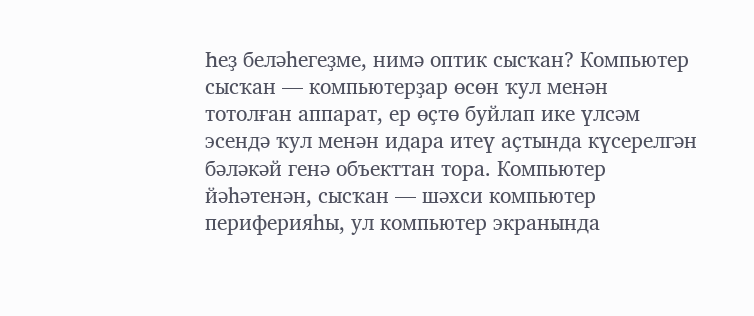Һеҙ беләһегеҙме, нимә оптик сысҡан? Компьютер сысҡан — компьютерҙар өсөн ҡул менән тотолған аппарат, ер өҫтө буйлап ике үлсәм эсендә ҡул менән идара итеү аҫтында күсерелгән бәләкәй генә объекттан тора. Компьютер йәһәтенән, сысҡан — шәхси компьютер периферияһы, ул компьютер экранында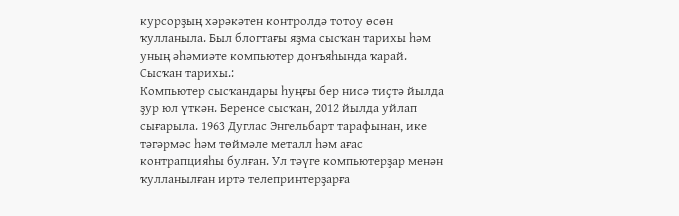курсорҙың хәрәкәтен контролдә тотоу өсөн ҡулланыла. Был блогтағы яҙма сысҡан тарихы һәм уның әһәмиәте компьютер донъяһында ҡарай.
Сысҡан тарихы.:
Компьютер сысҡандары һуңғы бер нисә тиҫтә йылда ҙур юл үткән. Беренсе сысҡан, 2012 йылда уйлап сығарыла. 1963 Дуглас Энгельбарт тарафынан, ике тәгәрмәс һәм төймәле металл һәм ағас контрапцияһы булған. Ул тәүге компьютерҙар менән ҡулланылған иртә телепринтерҙарға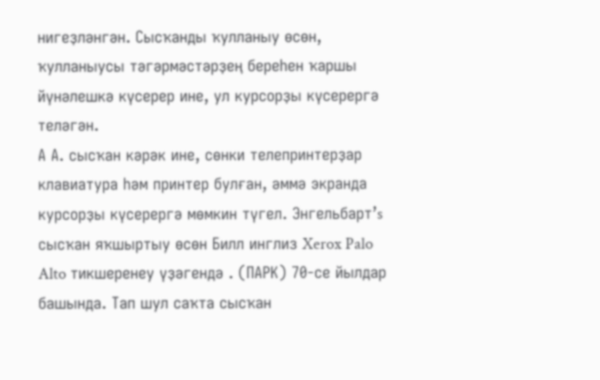нигеҙләнгән. Сысҡанды ҡулланыу өсөн, ҡулланыусы тәгәрмәстәрҙең береһен ҡаршы йүнәлешкә күсерер ине, ул курсорҙы күсерергә теләгән.
А А. сысҡан кәрәк ине, сөнки телепринтерҙар клавиатура һәм принтер булған, әммә экранда курсорҙы күсерергә мөмкин түгел. Энгельбарт’s сысҡан яҡшыртыу өсөн Билл инглиз Xerox Palo Alto тикшеренеу үҙәгендә . (ПАРК) 70-се йылдар башында. Тап шул саҡта сысҡан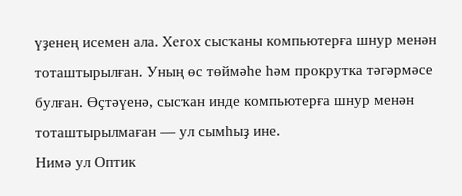үҙенең исемен ала. Xerox сысҡаны компьютерға шнур менән тоташтырылған. Уның өс төймәһе һәм прокрутка тәгәрмәсе булған. Өҫтәүенә, сысҡан инде компьютерға шнур менән тоташтырылмаған — ул сымһыҙ ине.
Нимә ул Оптик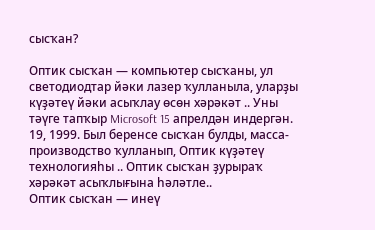сысҡан?

Оптик сысҡан — компьютер сысҡаны, ул светодиодтар йәки лазер ҡулланыла, уларҙы күҙәтеү йәки асыҡлау өсөн хәрәкәт .. Уны тәүге тапҡыр Microsoft 15 апрелдән индергән. 19, 1999. Был беренсе сысҡан булды, масса-производство ҡулланып, Оптик күҙәтеү технологияһы .. Оптик сысҡан ҙурыраҡ хәрәкәт асыҡлығына һәләтле..
Оптик сысҡан — инеү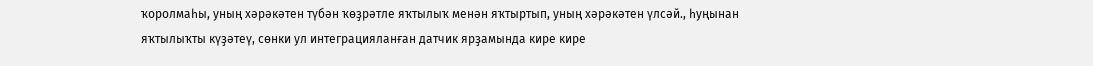ҡоролмаһы, уның хәрәкәтен түбән ҡөҙрәтле яҡтылыҡ менән яҡтыртып, уның хәрәкәтен үлсәй., һуңынан яҡтылыҡты күҙәтеү, сөнки ул интеграцияланған датчик ярҙамында кире кире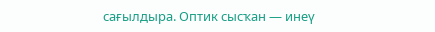сағылдыра. Оптик сысҡан — инеү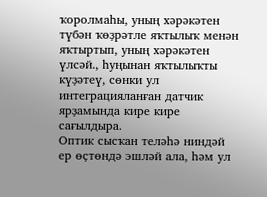ҡоролмаһы, уның хәрәкәтен түбән ҡөҙрәтле яҡтылыҡ менән яҡтыртып, уның хәрәкәтен үлсәй., һуңынан яҡтылыҡты күҙәтеү, сөнки ул интеграцияланған датчик ярҙамында кире кире сағылдыра.
Оптик сысҡан теләһә ниндәй ер өҫтөндә эшләй ала, һәм ул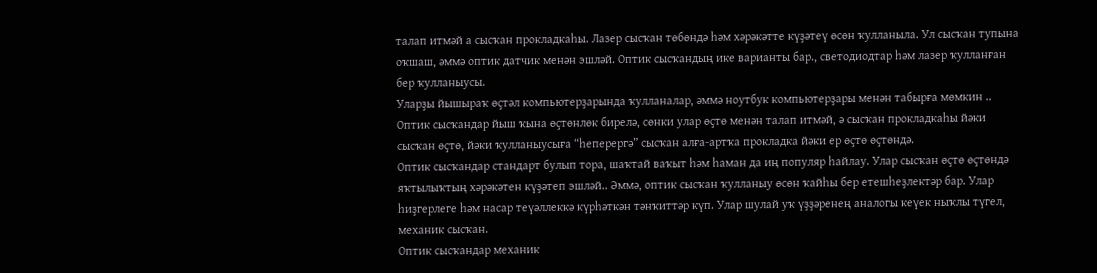талап итмәй а сысҡан прокладкаһы. Лазер сысҡан төбөндә һәм хәрәкәтте күҙәтеү өсөн ҡулланыла. Ул сысҡан тупына оҡшаш, әммә оптик датчик менән эшләй. Оптик сысҡандың ике варианты бар., светодиодтар һәм лазер ҡулланған бер ҡулланыусы.
Уларҙы йышыраҡ өҫтәл компьютерҙарында ҡулланалар, әммә ноутбук компьютерҙары менән табырға мөмкин .. Оптик сысҡандар йыш ҡына өҫтөнлөк бирелә, сөнки улар өҫтө менән талап итмәй, ә сысҡан прокладкаһы йәки сысҡан өҫтө, йәки ҡулланыусыға “һеперергә” сысҡан алға-артҡа прокладка йәки ер өҫтө өҫтөндә.
Оптик сысҡандар стандарт булып тора, шаҡтай ваҡыт һәм һаман да иң популяр һайлау. Улар сысҡан өҫтө өҫтөндә яҡтылыҡтың хәрәкәтен күҙәтеп эшләй.. Әммә, оптик сысҡан ҡулланыу өсөн ҡайһы бер етешһеҙлектәр бар. Улар һиҙгерлеге һәм насар теүәллеккә күрһәткән тәнҡиттәр күп. Улар шулай уҡ үҙҙәренең аналогы кеүек ныҡлы түгел, механик сысҡан.
Оптик сысҡандар механик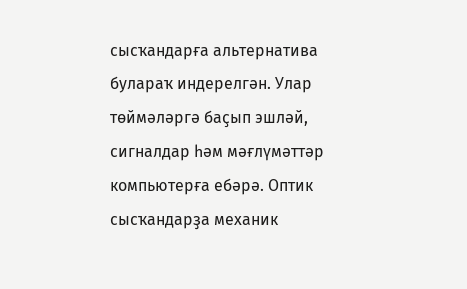сысҡандарға альтернатива булараҡ индерелгән. Улар төймәләргә баҫып эшләй, сигналдар һәм мәғлүмәттәр компьютерға ебәрә. Оптик сысҡандарҙа механик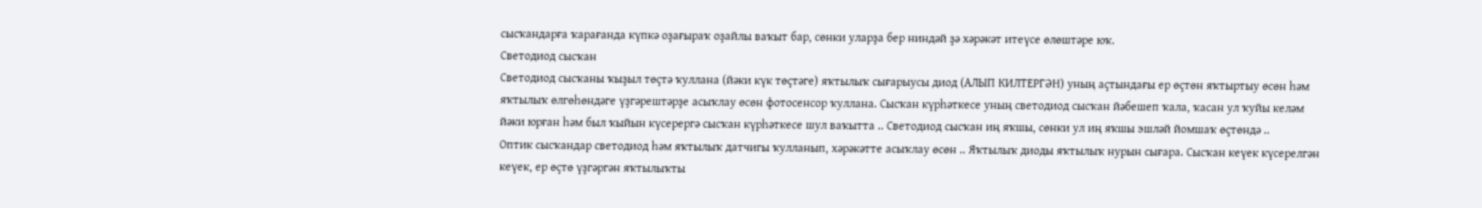сысҡандарға ҡарағанда күпкә оҙағыраҡ оҙайлы ваҡыт бар, сөнки уларҙа бер ниндәй ҙә хәрәкәт итеүсе өлөштәре юҡ.
Светодиод сысҡан
Светодиод сысҡаны ҡыҙыл төҫтә ҡуллана (йәки күк төҫтәге) яҡтылыҡ сығарыусы диод (АЛЫП КИЛТЕРГӘН) уның аҫтындағы ер өҫтөн яҡтыртыу өсөн һәм яҡтылыҡ өлгөһөндәге үҙгәрештәрҙе асыҡлау өсөн фотосенсор ҡуллана. Сысҡан күрһәткесе уның светодиод сысҡан йәбешеп ҡала, ҡасан ул ҡуйы келәм йәки юрған һәм был ҡыйын күсерергә сысҡан күрһәткесе шул ваҡытта .. Светодиод сысҡан иң яҡшы, сөнки ул иң яҡшы эшләй йомшаҡ өҫтөндә ..
Оптик сысҡандар светодиод һәм яҡтылыҡ датчигы ҡулланып, хәрәкәтте асыҡлау өсөн .. Яҡтылыҡ диоды яҡтылыҡ нурын сығара. Сысҡан кеүек күсерелгән кеүек, ер өҫтө үҙгәргән яҡтылыҡты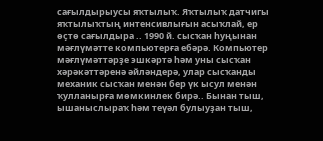сағылдырыусы яҡтылыҡ. Яҡтылыҡ датчигы яҡтылыҡтың интенсивлығын асыҡлай, ер өҫтө сағылдыра .. 1990 й. сысҡан һуңынан мәғлүмәтте компьютерға ебәрә. Компьютер мәғлүмәттәрҙе эшкәртә һәм уны сысҡан хәрәкәттәренә әйләндерә, улар сысҡанды механик сысҡан менән бер үк ысул менән ҡулланырға мөмкинлек бирә.. Бынан тыш, ышаныслыраҡ һәм теүәл булыуҙан тыш,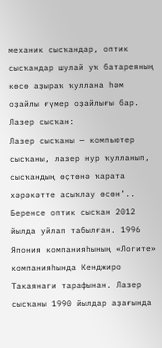механик сысҡандар, оптик сысҡандар шулай уҡ батареяның көсө аҙыраҡ ҡуллана һәм оҙайлы ғүмер оҙайлығы бар.
Лазер сысҡан:
Лазер сысҡаны — компьютер сысҡаны, лазер нур ҡулланып, сысҡандың өҫтөнә ҡарата хәрәкәтте асыҡлау өсөн’.. Беренсе оптик сысҡан 2012 йылда уйлап табылған. 1996 Япония компанияһының «Логите» компанияһында Кенджиро Такаянаги тарафынан. Лазер сысҡаны 1990 йылдар аҙағында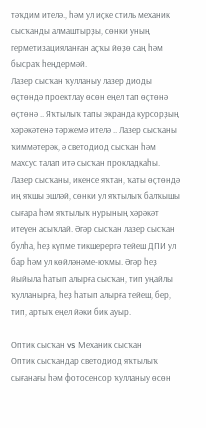тәҡдим ителә., һәм ул иҫке стиль механик сысҡанды алмаштырҙы, сөнки уның герметизацияланған аҫҡы йөҙө саң һәм бысраҡ һеңдермәй.
Лазер сысҡан ҡулланыу лазер диоды өҫтөндә проектлау өсөн еңел тап өҫтөнә өҫтөнә .. Яҡтылыҡ тапы экранда курсорҙың хәрәкәтенә тәржемә ителә .. Лазер сысҡаны ҡиммәтерәк, ә светодиод сысҡан һәм махсус талап итә сысҡан прокладкаһы. Лазер сысҡаны, икенсе яҡтан, ҡаты өҫтөндә иң яҡшы эшләй, сөнки ул яҡтылыҡ балҡышы сығара һәм яҡтылыҡ нурының хәрәкәт итеүен асыҡлай. Әгәр сысҡан лазер сысҡан булһа, һеҙ күпме тикшерергә тейеш ДПИ ул бар һәм ул көйләнәме-юҡмы. Әгәр һеҙ йыйыла һатып алырға сысҡан, тип уңайлы ҡулланырға, һеҙ һатып алырға тейеш, бер, тип, артыҡ еңел йәки бик ауыр.

Оптик сысҡан vs Механик сысҡан
Оптик сысҡандар светодиод яҡтылыҡ сығанағы һәм фотосенсор ҡулланыу өсөн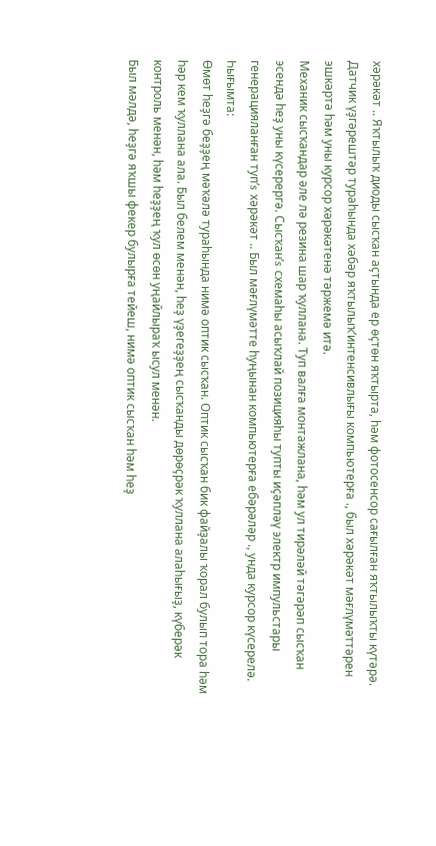хәрәкәт .. Яҡтылыҡ диоды сысҡан аҫтында ер өҫтөн яҡтырта, һәм фотосенсор сағылған яҡтылыҡты күтәрә. Датчик үҙгәрештәр тураһында хәбәр яҡтылыҡ’интенсивлығы компьютерға ., был хәрәкәт мәғлүмәттәрен эшкәртә һәм уны курсор хәрәкәтенә тәржемә итә.
Механик сысҡандар әле лә резина шар ҡуллана. Туп валға монтажлана, һәм ул тирәләй тәгәрәп сысҡан эсендә һеҙ уны күсерергә. Сысҡан’s схемаһы асыҡлай позицияһы тупты иҫәпләү электр импульстары генерацияланған туп’s хәрәкәт .. Был мәғлүмәтте һуңынан компьютерға ебәрәләр ., унда курсор күсерелә.
Һығымта:
Өмөт һеҙгә беҙҙең мәҡәлә тураһында нимә оптик сысҡан. Оптик сысҡан бик файҙалы ҡорал булып тора һәм һәр кем ҡуллана ала. Был белем менән, һеҙ үҙегеҙҙең сысҡанды дөрөҫрәк ҡуллана алаһығыҙ, күберәк контроль менән, һәм һеҙҙең ҡул өсөн уңайлыраҡ ысул менән.
Был мәлдә, һеҙгә яҡшы фекер булырға тейеш, нимә оптик сысҡан һәм һеҙ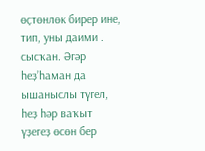өҫтөнлөк бирер ине, тип, уны даими . сысҡан. Әгәр һеҙ’һаман да ышаныслы түгел, һеҙ һәр ваҡыт үҙегеҙ өсөн бер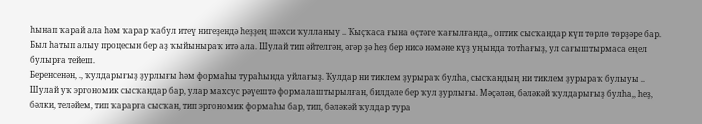һынап ҡарай ала һәм ҡарар ҡабул итеү нигеҙендә һеҙҙең шәхси ҡулланыу .. Ҡыҫҡаса ғына өҫтәге ҡағылғанда,, оптик сысҡандар күп төрлө төрҙәре бар. Был һатып алыу процесын бер аҙ ҡыйыныраҡ итә ала. Шулай тип әйтелгән, әгәр ҙә һеҙ бер нисә нәмәне күҙ уңында тотһағыҙ, ул сағыштырмаса еңел булырға тейеш.
Беренсенән, ., ҡулдарығыҙ ҙурлығы һәм формаһы тураһында уйлағыҙ. Ҡулдар ни тиклем ҙурыраҡ булһа, сысҡандың ни тиклем ҙурыраҡ булыуы .. Шулай уҡ эргономик сысҡандар бар, улар махсус рәүештә формалаштырылған, билдәле бер ҡул ҙурлығы. Мәҫәлән, бәләкәй ҡулдарығыҙ булһа,, һеҙ, бәлки, теләйем, тип ҡарарға сысҡан, тип эргономик формаһы бар, тип, бәләкәй ҡулдар тура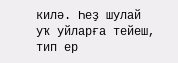килә. Һеҙ шулай уҡ уйларға тейеш, тип ер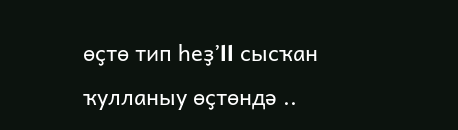өҫтө тип һеҙ’ll сысҡан ҡулланыу өҫтөндә ..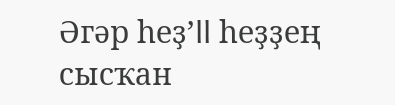Әгәр һеҙ’ll һеҙҙең сысҡан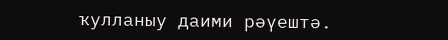ҡулланыу даими рәүештә.